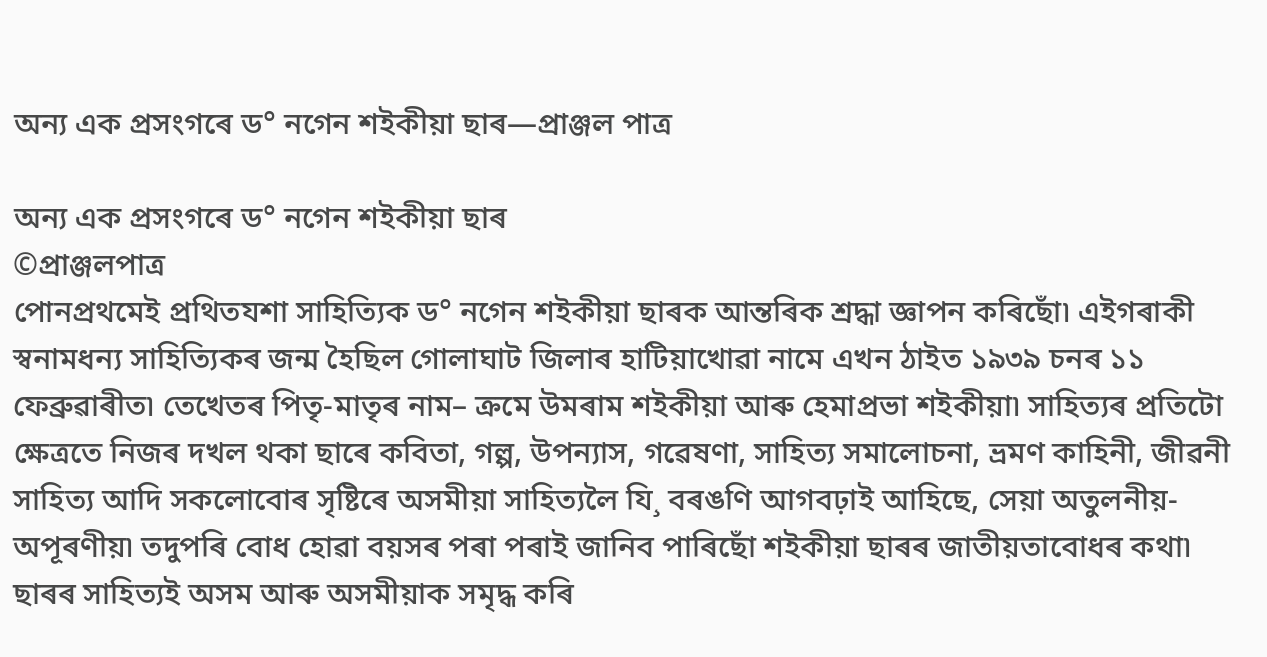অন্য এক প্ৰসংগৰে ড° নগেন শইকীয়া ছাৰ—প্ৰাঞ্জল পাত্ৰ

অন্য এক প্ৰসংগৰে ড° নগেন শইকীয়া ছাৰ
©প্ৰাঞ্জলপাত্ৰ
পোনপ্ৰথমেই প্ৰথিতযশা সাহিত্যিক ড° নগেন শইকীয়া ছাৰক আন্তৰিক শ্ৰদ্ধা জ্ঞাপন কৰিছোঁ৷ এইগৰাকী স্বনামধন্য সাহিত্যিকৰ জন্ম হৈছিল গোলাঘাট জিলাৰ হাটিয়াখোৱা নামে এখন ঠাইত ১৯৩৯ চনৰ ১১ ফেব্ৰুৱাৰীত৷ তেখেতৰ পিতৃ-মাতৃৰ নাম– ক্ৰমে উমৰাম শইকীয়া আৰু হেমাপ্ৰভা শইকীয়া৷ সাহিত্যৰ প্ৰতিটো ক্ষেত্ৰতে নিজৰ দখল থকা ছাৰে কবিতা, গল্প, উপন্যাস, গৱেষণা, সাহিত্য সমালোচনা, ভ্ৰমণ কাহিনী, জীৱনী সাহিত্য আদি সকলোবোৰ সৃষ্টিৰে অসমীয়া সাহিত্যলৈ যি¸ বৰঙণি আগবঢ়াই আহিছে, সেয়া অতুলনীয়-অপূৰণীয়৷ তদুপৰি বোধ হোৱা বয়সৰ পৰা পৰাই জানিব পাৰিছোঁ শইকীয়া ছাৰৰ জাতীয়তাবোধৰ কথা৷ ছাৰৰ সাহিত্যই অসম আৰু অসমীয়াক সমৃদ্ধ কৰি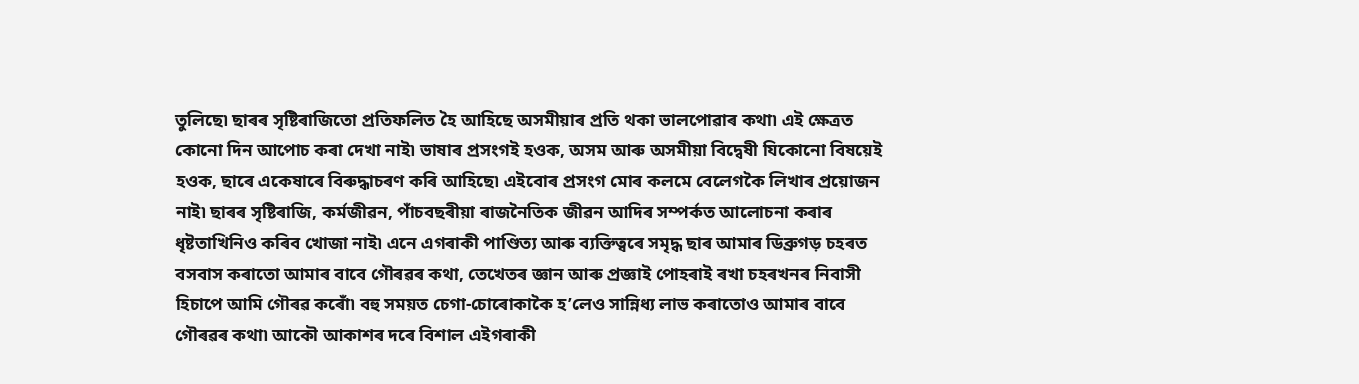তুলিছে৷ ছাৰৰ সৃষ্টিৰাজিতো প্ৰতিফলিত হৈ আহিছে অসমীয়াৰ প্ৰতি থকা ভালপোৱাৰ কথা৷ এই ক্ষেত্ৰত কোনো দিন আপোচ কৰা দেখা নাই৷ ভাষাৰ প্ৰসংগই হওক, অসম আৰু অসমীয়া বিদ্বেষী যিকোনো বিষয়েই হওক, ছাৰে একেষাৰে বিৰুদ্ধাচৰণ কৰি আহিছে৷ এইবোৰ প্ৰসংগ মোৰ কলমে বেলেগকৈ লিখাৰ প্ৰয়োজন নাই৷ ছাৰৰ সৃষ্টিৰাজি, কৰ্মজীৱন, পাঁচবছৰীয়া ৰাজনৈতিক জীৱন আদিৰ সম্পৰ্কত আলোচনা কৰাৰ ধৃষ্টতাখিনিও কৰিব খোজা নাই৷ এনে এগৰাকী পাণ্ডিত্য আৰু ব্যক্তিত্বৰে সমৃদ্ধ ছাৰ আমাৰ ডিব্ৰুগড় চহৰত বসবাস কৰাতো আমাৰ বাবে গৌৰৱৰ কথা, তেখেতৰ জ্ঞান আৰু প্ৰজ্ঞাই পোহৰাই ৰখা চহৰখনৰ নিবাসী হিচাপে আমি গৌৰৱ কৰোঁ৷ বহু সময়ত চেগা-চোৰোকাকৈ হ’লেও সান্নিধ্য লাভ কৰাতোও আমাৰ বাবে গৌৰৱৰ কথা৷ আকৌ আকাশৰ দৰে বিশাল এইগৰাকী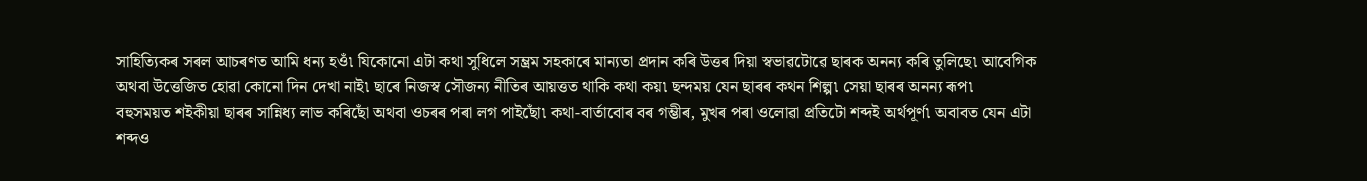সাহিত্যিকৰ সৰল আচৰণত আমি ধন্য হওঁ৷ যিকোনো এটা কথা সুধিলে সম্ভ্ৰম সহকাৰে মান্যতা প্ৰদান কৰি উত্তৰ দিয়া স্বভাৱটোৱে ছাৰক অনন্য কৰি তুলিছে৷ আবেগিক অথবা উত্তেজিত হোৱা কোনো দিন দেখা নাই৷ ছাৰে নিজস্ব সৌজন্য নীতিৰ আয়ত্তত থাকি কথা কয়৷ ছন্দময় যেন ছাৰৰ কথন শিল্প৷ সেয়া ছাৰৰ অনন্য ৰূপ৷
বহুসময়ত শইকীয়া ছাৰৰ সান্নিধ্য লাভ কৰিছোঁ অথবা ওচৰৰ পৰা লগ পাইছোঁ৷ কথা-বাৰ্তাবোৰ বৰ গম্ভীৰ, মুখৰ পৰা ওলোৱা প্ৰতিটো শব্দই অৰ্থপূৰ্ণ৷ অবাবত যেন এটা শব্দও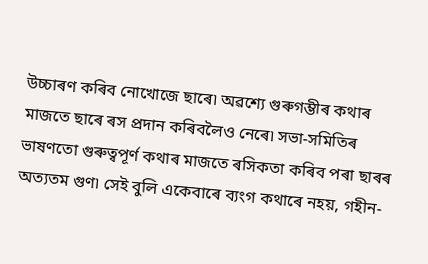উচ্চাৰণ কৰিব নোখোজে ছাৰে৷ অৱশ্যে গুৰুগম্ভীৰ কথাৰ মাজতে ছাৰে ৰস প্ৰদান কৰিবলৈও নেৰে৷ সভা-সমিতিৰ ভাষণতো গুৰুত্বপূৰ্ণ কথাৰ মাজতে ৰসিকতা কৰিব পৰা ছাৰৰ অত্যতম গুণ৷ সেই বুলি একেবাৰে ব্যংগ কথাৰে নহয়, গহীন-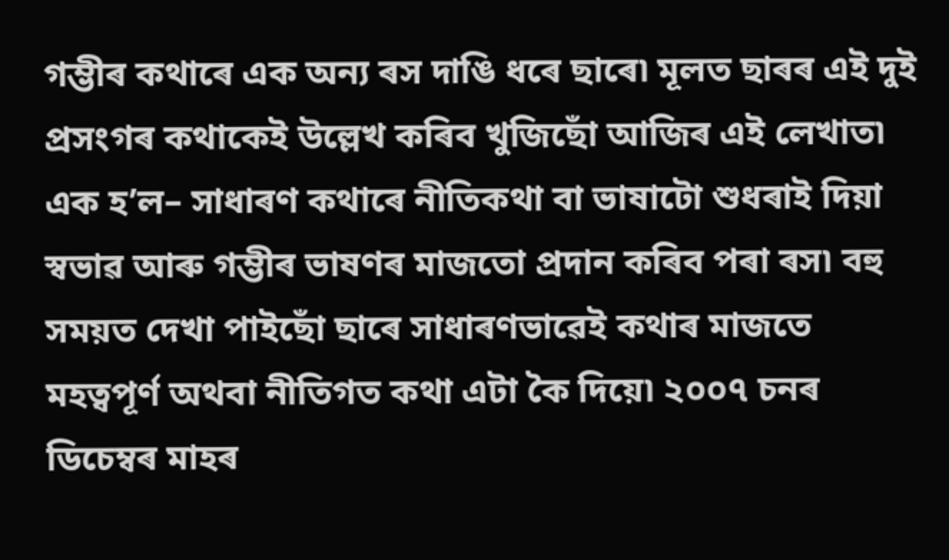গম্ভীৰ কথাৰে এক অন্য ৰস দাঙি ধৰে ছাৰে৷ মূলত ছাৰৰ এই দুই প্ৰসংগৰ কথাকেই উল্লেখ কৰিব খুজিছোঁ আজিৰ এই লেখাত৷ এক হ’ল– সাধাৰণ কথাৰে নীতিকথা বা ভাষাটো শুধৰাই দিয়া স্বভাৱ আৰু গম্ভীৰ ভাষণৰ মাজতো প্ৰদান কৰিব পৰা ৰস৷ বহু সময়ত দেখা পাইছোঁ ছাৰে সাধাৰণভাৱেই কথাৰ মাজতে মহত্বপূৰ্ণ অথবা নীতিগত কথা এটা কৈ দিয়ে৷ ২০০৭ চনৰ ডিচেম্বৰ মাহৰ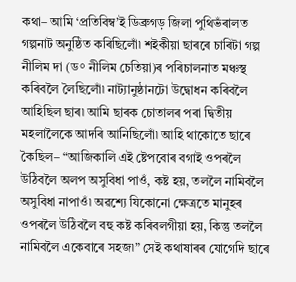কথা– আমি ‘প্ৰতিবিম্ব’ই ডিব্ৰুগড় জিলা পুথিভঁৰালত গল্পনাট অনুষ্ঠিত কৰিছিলোঁ৷ শইকীয়া ছাৰৰে চাৰিটা গল্প নীলিম দা (ড° নীলিম চেতিয়া)ৰ পৰিচালনাত মঞ্চস্থ কৰিবলৈ লৈছিলোঁ৷ নাট্যানুষ্ঠানটো উদ্বোধন কৰিবলৈ আহিছিল ছাৰ৷ আমি ছাৰক চোতালৰ পৰা দ্বিতীয় মহলালৈকে আদৰি আনিছিলোঁ৷ আহি থাকোতে ছাৰে কৈছিল– “আজিকালি এই ষ্টেপবোৰ বগাই ওপৰলৈ উঠিবলৈ অলপ অসুবিধা পাওঁ, কষ্ট হয়, তললৈ নামিবলৈ অসুবিধা নাপাওঁ৷ অৱশ্যে যিকোনো ক্ষেত্ৰতে মানুহৰ ওপৰলৈ উঠিবলৈ বহু কষ্ট কৰিবলগীয়া হয়, কিন্তু তললৈ নামিবলৈ একেবাৰে সহজ৷” সেই কথাষাৰৰ যোগেদি ছাৰে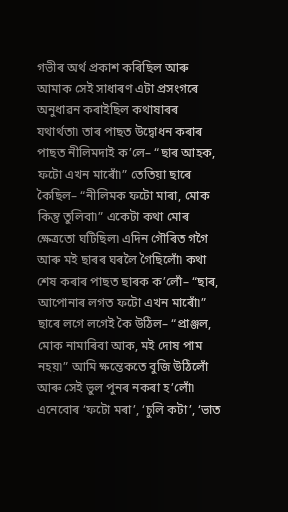গভীৰ অৰ্থ প্ৰকাশ কৰিছিল আৰু আমাক সেই সাধাৰণ এটা প্ৰসংগৰে অনুধাৱন কৰাইছিল কথাষাৰৰ যথাৰ্থতা৷ তাৰ পাছত উদ্বোধন কৰাৰ পাছত নীলিমদাই ক’লে– “ছাৰ আহক, ফটো এখন মাৰোঁ৷” তেতিয়া ছাৰে কৈছিল– “নীলিমক ফটো মাৰা, মোক কিন্তু তুলিবা৷” একেটা কথা মোৰ ক্ষেত্ৰতো ঘটিছিল৷ এদিন গৌৰিত গগৈ আৰু মই ছাৰৰ ঘৰলৈ গৈছিলোঁ৷ কথা শেষ কৰাৰ পাছত ছাৰক ক’লোঁ– “ছাৰ, আপোনাৰ লগত ফটো এখন মাৰোঁ৷” ছাৰে লগে লগেই কৈ উঠিল– “প্ৰাঞ্জল, মোক নামাৰিবা আক, মই দোষ পাম নহয়৷” আমি ক্ষন্তেকতে বুজি উঠিলোঁ আৰু সেই ভুল পুনৰ নকৰা হ’লোঁ৷ এনেবোৰ ‘ফটো মৰা’, ‘চুলি কটা’, ‘ভাত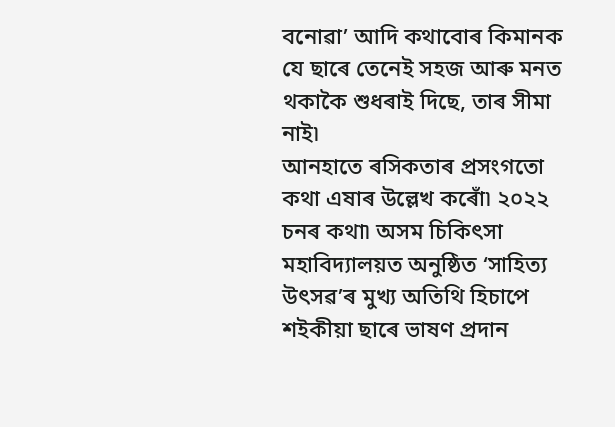বনোৱা’ আদি কথাবোৰ কিমানক যে ছাৰে তেনেই সহজ আৰু মনত থকাকৈ শুধৰাই দিছে, তাৰ সীমা নাই৷
আনহাতে ৰসিকতাৰ প্ৰসংগতো কথা এষাৰ উল্লেখ কৰোঁ৷ ২০২২ চনৰ কথা৷ অসম চিকিৎসা মহাবিদ্যালয়ত অনুষ্ঠিত ‘সাহিত্য উৎসৱ’ৰ মুখ্য অতিথি হিচাপে শইকীয়া ছাৰে ভাষণ প্ৰদান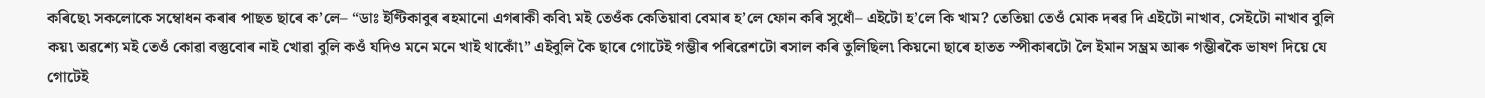কৰিছে৷ সকলোকে সম্বোধন কৰাৰ পাছত ছাৰে ক’লে– “ডাঃ ইণ্টিকাবুৰ ৰহমানো এগৰাকী কবি৷ মই তেওঁক কেতিয়াবা বেমাৰ হ’লে ফোন কৰি সুধোঁ– এইটো হ’লে কি খাম? তেতিয়া তেওঁ মোক দৰৱ দি এইটো নাখাব, সেইটো নাখাব বুলি কয়৷ অৱশ্যে মই তেওঁ কোৱা বস্তুবোৰ নাই খোৱা বুলি কওঁ যদিও মনে মনে খাই থাকোঁ৷” এইবুলি কৈ ছাৰে গোটেই গম্ভীৰ পৰিৱেশটো ৰসাল কৰি তুলিছিল৷ কিয়নো ছাৰে হাতত স্পীকাৰটো লৈ ইমান সম্ভ্ৰম আৰু গম্ভীৰকৈ ভাষণ দিয়ে যে গোটেই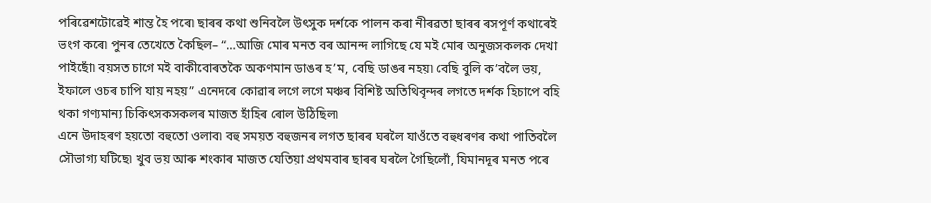পৰিৱেশটোৱেই শান্ত হৈ পৰে৷ ছাৰৰ কথা শুনিবলৈ উৎসুক দৰ্শকে পালন কৰা নীৰৱতা ছাৰৰ ৰসপূৰ্ণ কথাৰেই ভংগ কৰে৷ পুনৰ তেখেতে কৈছিল– “…আজি মোৰ মনত বৰ আনন্দ লাগিছে যে মই মোৰ অনুজসকলক দেখা পাইছোঁ৷ বয়সত চাগে মই বাকীবোৰতকৈ অকণমান ডাঙৰ হ’ম, বেছি ডাঙৰ নহয়৷ বেছি বুলি ক’বলৈ ভয়, ইফালে ওচৰ চাপি যায় নহয়” এনেদৰে কোৱাৰ লগে লগে মঞ্চৰ বিশিষ্ট অতিথিবৃন্দৰ লগতে দৰ্শক হিচাপে বহি থকা গণ্যমান্য চিকিৎসকসকলৰ মাজত হাঁহিৰ ৰোল উঠিছিল৷
এনে উদাহৰণ হয়তো বহুতো ওলাব৷ বহু সময়ত বহুজনৰ লগত ছাৰৰ ঘৰলৈ যাওঁতে বহুধৰণৰ কথা পাতিবলৈ সৌভাগ্য ঘটিছে৷ খুব ভয় আৰু শংকাৰ মাজত যেতিয়া প্ৰথমবাৰ ছাৰৰ ঘৰলৈ গৈছিলোঁ, যিমানদূৰ মনত পৰে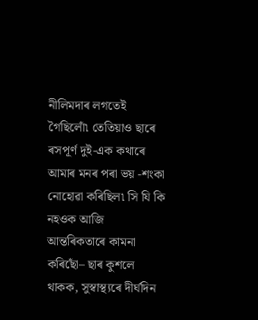নীলিমদাৰ লগতেই গৈছিলোঁ৷ তেতিয়াও ছাৰে ৰসপূৰ্ণ দুই-এক কথাৰে আমাৰ মনৰ পৰা ভয় -শংকা নোহোৱা কৰিছিল৷ সি যি কি নহওক আজি আন্তৰিকতাৰে কামনা কৰিছোঁ– ছাৰ কুশলে থাকক, সুস্বাস্থ্যৰে দীৰ্ঘদিন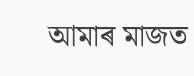আমাৰ মাজত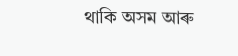থাকি অসম আৰু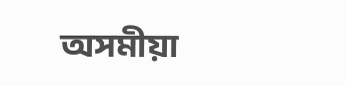অসমীয়া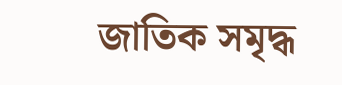জাতিক সমৃদ্ধ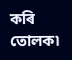কৰি তোলক৷